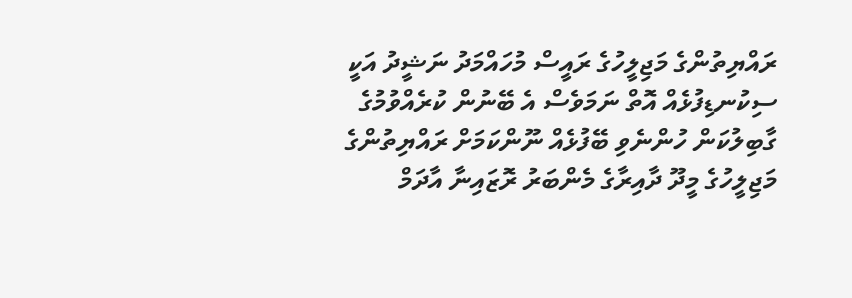ރައްޔިތުންގެ މަޖިލީހުގެ ރައީސް މުހައްމަދު ނަޝީދު އަކީ ސިކުނޑިފުޅެއް އޮތް ނަމަވެސް އެ ބޭނުން ކުރެއްވުމުގެ ގާބިލުކަން ހުންނެވި ބޭފުޅެއް ނޫންކަމަށް ރައްޔިތުންގެ މަޖިލީހުގެ މީދޫ ދާއިރާގެ މެންބަރު ރޮޒައިނާ އާދަމް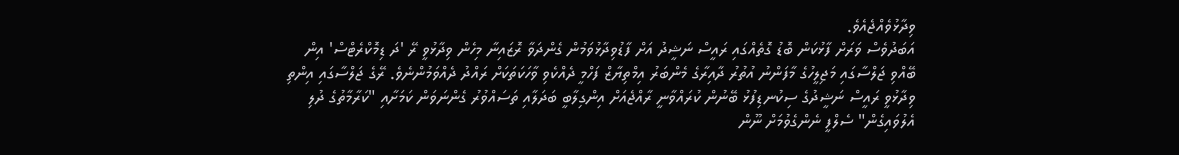ވިދާޅުވެއްޖެއެވެ.
އަބަދުވެސް ވަރަށް ފާޅުކަން ބޮޑު ގޮތެއްގައި ރައީސް ނަޝީދު އަށް ފާޑުވިދާޅުވަމުން ގެންދަވާ ރޮޒައިނާ މިހެން ވިދާޅުވީ ރޭ 'ދަ ޑިމޮކްރެޓްސް' އިން ބޭއްވި ޖަލްސާގައި މަޖިލީހުގެ މާފަންނު އުތުރު ދާއިރާގެ މެންބަރު އިމްތިޔާޒް ފަހްމީ ދެއްކެވި ވާހަކަތަކަށް ރައްދު ދެއްވަމުންނެވެ. ރޭގެ ޖަލްސާގައި އިންތި ވިދާޅުވީ ރައީސް ނަޝީދުގެ ސިކުނޑިފުޅު ބޭނުން ކުރައްވާނީ ރާއްޖެއަށް އިންގިލާބީ ބަދަލާއި ތަސައްވުރު ގެންނަވަން ކަމަށާއި "ކަރާމާތުގެ ދުލި އެލުވައިގެން" ސެލްފީ ނެންގެވުމަށް ނޫން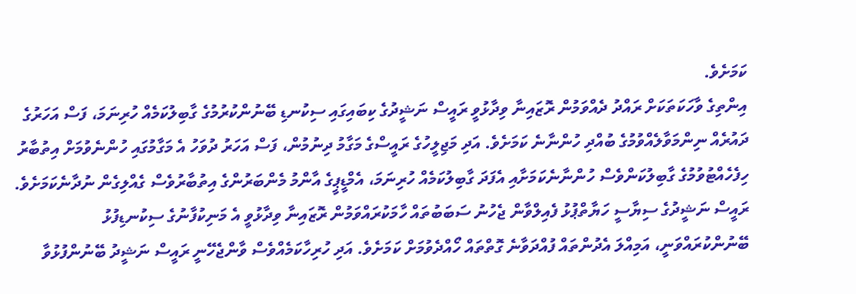ކަމަށެވެ.
އިންތިގެ ވާހަކަތަކަށް ރައްދު ދެއްވަމުން ރޮޒައިނާ ވިދާޅުވީ ރައީސް ނަޝީދުގެ ކިބައިގައި ސިކުނޑި ބޭނުންކުރުމުގެ ގާބިލުކަމެއް ހުރިނަމަ، ފަސް އަހަރުގެ ދައުރެއް ނިންމަވާލެއްވުމުގެ ބުއްދި ހުންނާނެ ކަމަށެވެ. އަދި މަޖިލީހުގެ ރައީސްގެ މަގާމު ދިނުމުން، ފަސް އަހަރު ދުވަހު އެ މަގާމުގައި ހުންނެވުމަށް އިތުބާރު ހިފެހެއްޓުވުމުގެ ގާބިލުކަންވެސް ހުންނާނެކަމަށާއި އެފަދަ ގާބިލުކަމެއް ހުރިނަމަ، އެމްޑީޕީގެ އާންމު މެންބަރުންގެ އިތުބާރުވެސް ގެއްލިގެން ނުދާނެކަމަށެވެ.
ރައީސް ނަޝީދުގެ ސިޔާސީ ހަޔާތްޕުޅު ފެއިލްވާން ޖެހުނު ސަބަބުތައް ހާމަކުރައްވަމުން ރޮޒައިނާ ވިދާޅުވީ އެ މަނިކުފާނުގެ ސިކުނޑިފުޅު ބޭނުންކުރައްވަނީ، އަމިއްލަ އެދުންތައް ފުއްދަވާނެ ގޮތްތައް ހޯއްދެވުމަށް ކަމަށެވެ. އަދި ހުރިހާކަމެއްވެސް ވާންޖެހޭނީ ރައީސް ނަޝީދު ބޭނުންފުޅުވާ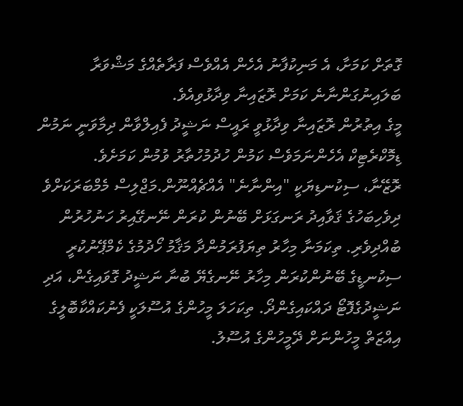ގޮތަށް ކަމަށާ، އެ މަނިކުފާނު އެހެން އެއްވެސް ފަރާތެއްގެ މަޝްވަރާ ބަލައިނުގަންނާނެ ކަމަށް ރޮޒައިނާ ވިދާޅުވިއެވެ.
މީގެ އިތުރުން ރޮޒައިނާ ވިދާޅުވީ ރައީސް ނަޝީދު ފެއިލްވާން ދިމާވަނީ ނަމުން ޑިމޮކްރެޓިކް އެހެންނަމަވެސް ކަމުން ހުދުމުހުތާރު ވުމުން ކަމަށެވެ.
ރޮޒޭނާ، ސިކުނޑިޔަކީ "އިންނާނެ" އެއްޗެއްނޫން.މަޖްލިސް މެމްބަރަކަށްވެ ދިވެހިބަހުގެ ޤަވާއިދު ރަނގަޅަށް ބޭނުން ކުރަން ނޭނގޭއިރު ހަނުހުރުން ބުއްދިވެރި. ތިކަމަނާ މިހާރު ތިޔަފުރަމުންދާ މަޤާމު ހޯދުމުގެ ކެމްޕޭނުކުރީ ސިކުނޑީގެ ބޭނުންކުރަން މިހާރު ނޭނގެޔޭ ބުނާ ނަޝީދު ގޮވައިގެން، އަދި ނަޝީދުގެފޮޓޯ ދައްކައިގެންދޯ. ތިކަހަލަ މީހުންގެ އުސޫލަކީ ފެނުކައްކާބޮލީގެ އިއްޒަތް މީހުންނަށް ދޭމީހުންގެ އުސޫލު.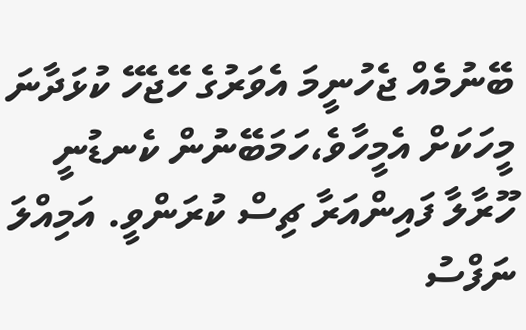ބޭނުމެއް ޖެހުނީމަ އެވަރުގެ ހޭޖެހޭ ކުޅަދާނަ މީހަކަށް އެމީހާވެ،ހަމަބޭނުން ކެނޑުނީ ހޫރާލާ ފައިންއަރާ ޗިސް ކުރަންވީ. އަމިއްލަ ނަފްސު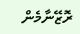ރޮޒޭނާމެން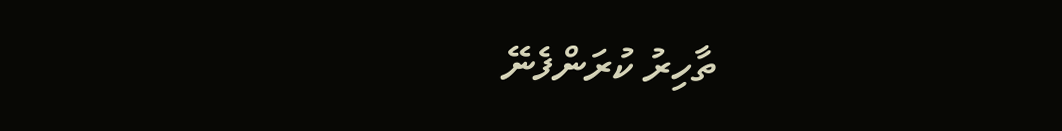ތާހިރު ކުރަންފެނޭ